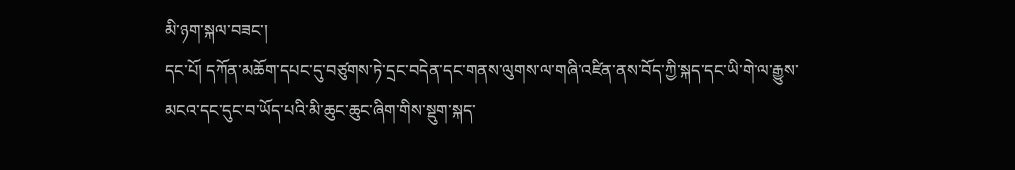མི་ཉག་སྐལ་བཟང་།
དང་པོ། དཀོན་མཆོག་དཔང་དུ་བཙུགས་ཏེ་དྲང་བདེན་དང་གནས་ལུགས་ལ་གཞི་འཛིན་ནས་བོད་ཀྱི་སྐད་དང་ཡི་གེ་ལ་རྒྱུས་མངའ་དང་དུང་བ་ཡོད་པའི་མི་ཆུང་ཆུང་ཞིག་གིས་སྡུག་སྐད་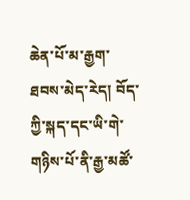ཆེན་པོ་མ་རྒྱག་ཐབས་མེད་རེད། བོད་ཀྱི་སྐད་དང་ཡི་གེ་གཉིས་པོ་ནི་རྒྱ་མཚོ་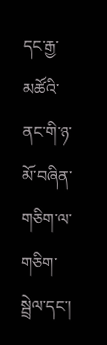དང་རྒྱ་མཚོའི་ནང་གི་ཉ་མོ་བཞིན་གཅིག་ལ་གཅིག་སྦྲེལ་དང་།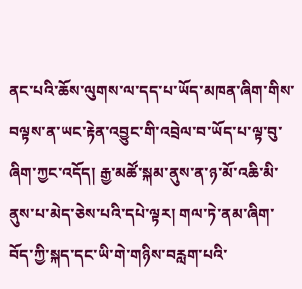ནང་པའི་ཆོས་ལུགས་ལ་དད་པ་ཡོད་མཁན་ཞིག་གིས་བལྟས་ན་ཡང་རྟེན་འབྱུང་གི་འབྲེལ་བ་ཡོད་པ་ལྟ་བུ་ཞིག་ཀྱང་འདོད། རྒྱ་མཚོ་སྐམ་ནུས་ན་ཉ་མོ་འཆི་མི་ནུས་པ་མེད་ཅེས་པའི་དཔེ་ལྟར། གལ་ཏེ་ནམ་ཞིག་བོད་ཀྱི་སྐད་དང་ཡི་གེ་གཉིས་བརླག་པའི་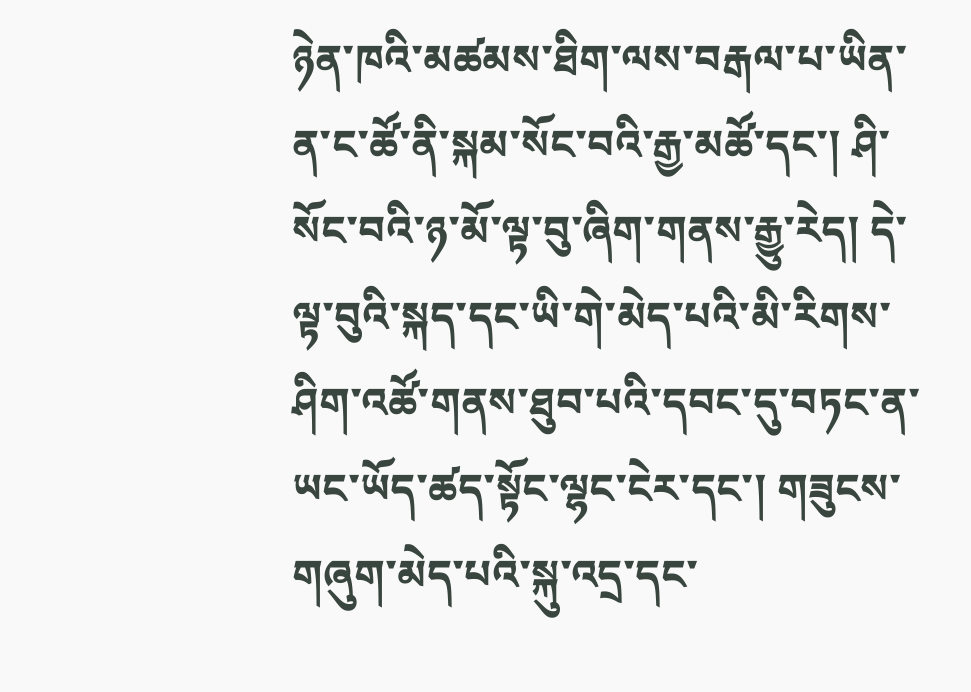ཉེན་ཁའི་མཚམས་ཐིག་ལས་བརྒལ་པ་ཡིན་ན་ང་ཚོ་ནི་སྐམ་སོང་བའི་རྒྱ་མཚོ་དང་། ཤི་སོང་བའི་ཉ་མོ་ལྟ་བུ་ཞིག་གནས་རྒྱུ་རེད། དེ་ལྟ་བུའི་སྐད་དང་ཡི་གེ་མེད་པའི་མི་རིགས་ཤིག་འཚོ་གནས་ཐུབ་པའི་དབང་དུ་བཏང་ན་ཡང་ཡོད་ཚད་སྟོང་ལྷང་ངེར་དང་། གཟུངས་གཞུག་མེད་པའི་སྐུ་འདྲ་དང་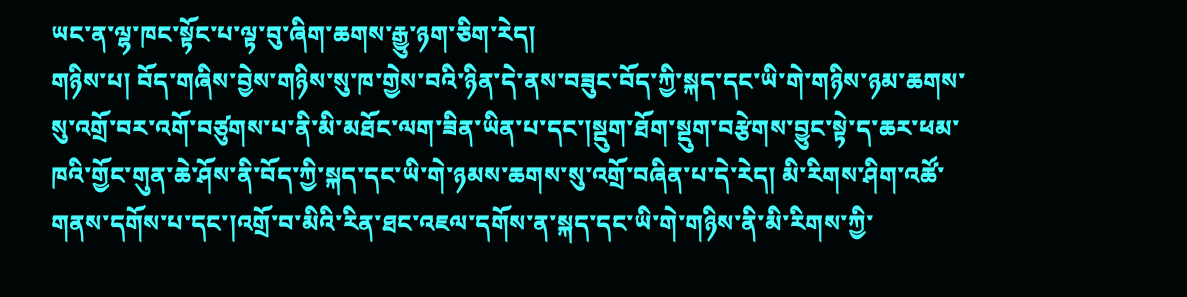ཡང་ན་ལྷ་ཁང་སྟོང་པ་ལྟ་བུ་ཞིག་ཆགས་རྒྱུ་ཉག་ཅིག་རེད།
གཉིས་པ། བོད་གཞིས་བྱེས་གཉིས་སུ་ཁ་གྱེས་བའི་ཉིན་དེ་ནས་བཟུང་བོད་ཀྱི་སྐད་དང་ཡི་གེ་གཉིས་ཉམ་ཆགས་སུ་འགྲོ་བར་འགོ་བཙུགས་པ་ནི་མི་མཐོང་ལག་ཟིན་ཡིན་པ་དང་།སྡུག་ཐོག་སྡུག་བརྩེགས་བྱུང་སྟེ་ད་ཆར་ཕམ་ཁའི་གྱོང་གུན་ཆེ་ཤོས་ནི་བོད་ཀྱི་སྐད་དང་ཡི་གེ་ཉམས་ཆགས་སུ་འགྲོ་བཞིན་པ་དེ་རེད། མི་རིགས་ཤིག་འཚོ་གནས་དགོས་པ་དང་།འགྲོ་བ་མིའི་རིན་ཐང་འཇལ་དགོས་ན་སྐད་དང་ཡི་གེ་གཉིས་ནི་མི་རིགས་ཀྱི་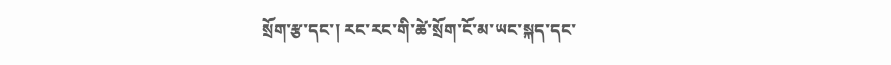སྲོག་རྩ་དང་། རང་རང་གི་ཚེ་སྲོག་ངོ་མ་ཡང་སྐད་དང་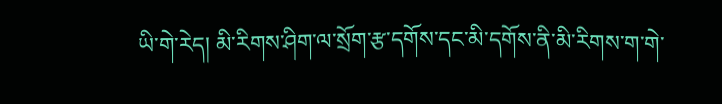ཡི་གེ་རེད། མི་རིགས་ཤིག་ལ་སྲོག་རྩ་དགོས་དང་མི་དགོས་ནི་མི་རིགས་ག་གེ་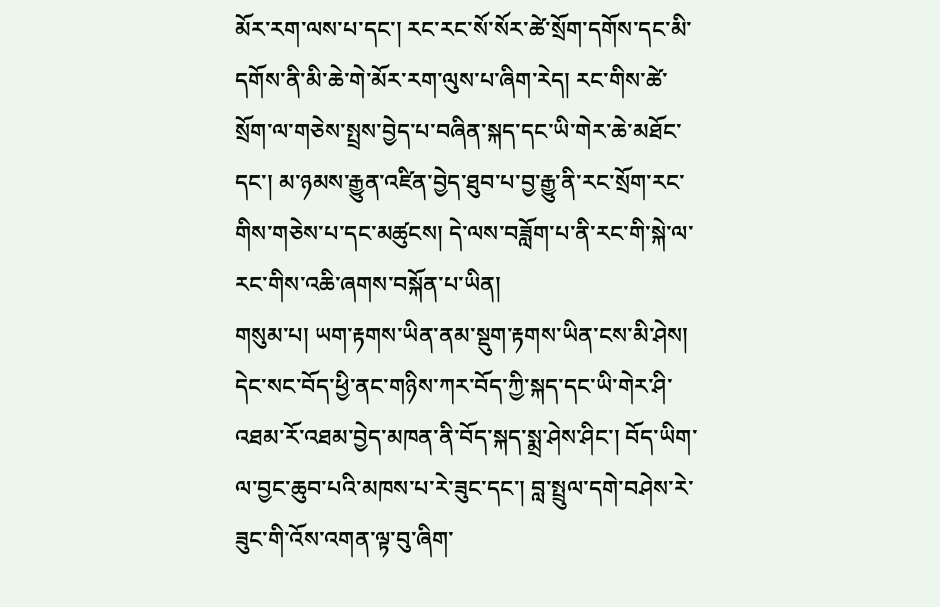མོར་རག་ལས་པ་དང་། རང་རང་སོ་སོར་ཚེ་སྲོག་དགོས་དང་མི་དགོས་ནི་མི་ཆེ་གེ་མོར་རག་ལུས་པ་ཞིག་རེད། རང་གིས་ཚེ་སྲོག་ལ་གཅེས་སྤྲས་བྱེད་པ་བཞིན་སྐད་དང་ཡི་གེར་ཆེ་མཐོང་དང་། མ་ཉམས་རྒྱུན་འཛིན་བྱེད་ཐུབ་པ་བྱ་རྒྱུ་ནི་རང་སྲོག་རང་གིས་གཅེས་པ་དང་མཚུངས། དེ་ལས་བཟློག་པ་ནི་རང་གི་སྐེ་ལ་རང་གིས་འཆི་ཞགས་བསྐོན་པ་ཡིན།
གསུམ་པ། ཡག་རྟགས་ཡིན་ནམ་སྡུག་རྟགས་ཡིན་ངས་མི་ཤེས། དེང་སང་བོད་ཕྱི་ནང་གཉིས་ཀར་བོད་ཀྱི་སྐད་དང་ཡི་གེར་ཤི་འཐམ་རོ་འཐམ་བྱེད་མཁན་ནི་བོད་སྐད་སྨྲ་ཤེས་ཤིང་། བོད་ཡིག་ལ་བྱང་ཆུབ་པའི་མཁས་པ་རེ་ཟུང་དང་། བླ་སྤྲུལ་དགེ་བཤེས་རེ་ཟུང་གི་འོས་འགན་ལྟ་བུ་ཞིག་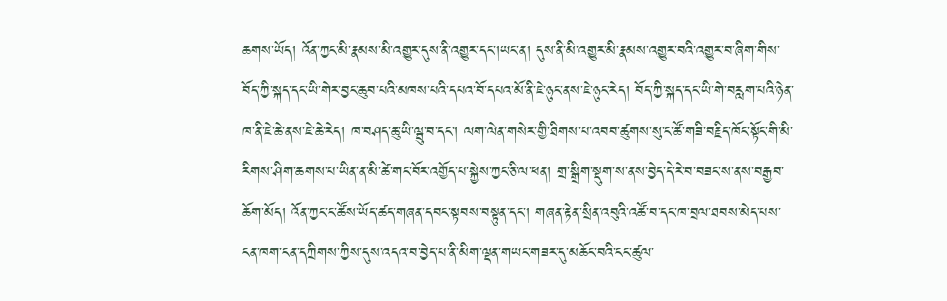ཆགས་ཡོད། འོན་ཀྱང་མི་རྣམས་མི་འགྱུར་དུས་ནི་འགྱུར་དང་།ཡང་ན། དུས་ནི་མི་འགྱུར་མི་རྣམས་འགྱུར་བའི་འགྱུར་བ་ཞིག་གིས་བོད་ཀྱི་སྐད་དང་ཡི་གེར་བྱང་ཆུབ་པའི་མཁས་པའི་དཔའ་བོ་དཔའ་མོ་ནི་ཇེ་ཉུང་ནས་ཇེ་ཉུང་རེད། བོད་ཀྱི་སྐད་དང་ཡི་གེ་བརླག་པའི་ཉེན་ཁ་ནི་ཇེ་ཆེ་ནས་ཇེ་ཆེ་རེད། ཁ་བཤད་ཆུ་ཡི་ལྦུ་བ་དང་། ལག་ལེན་གསེར་གྱི་ཐིགས་པ་འབབ་ཚུགས་སུ་ང་ཚོ་གཟི་བརྗིད་ཁོང་སྟོང་གི་མི་རིགས་ཤིག་ཆགས་པ་ཡིན་ན་མི་ཚེ་གང་བོར་འགྱོད་པ་སྐྱེས་ཀྱང་ཅི་ལ་ཕན། གྲ་སྒྲིག་སྡུག་ས་ནས་བྱེད་དེ་རེ་བ་བཟང་ས་ནས་བརྒྱབ་ཆོག་མོད། འོན་ཀྱང་ང་ཚོས་ཡོད་ཚད་གཞན་དབང་སྟབས་བསྟུན་དང་། གཞན་རྟེན་སྲིན་འབུའི་འཚོ་བ་དང་ཁ་བྲལ་ཐབས་མེད་པས་ངན་ཁག་ངན་དཀྲིགས་ཀྱིས་དུས་འདའ་བ་བྱེད་པ་ནི་མིག་ལྡན་གཡང་གཟར་དུ་མཆོང་བའི་ངང་ཚུལ་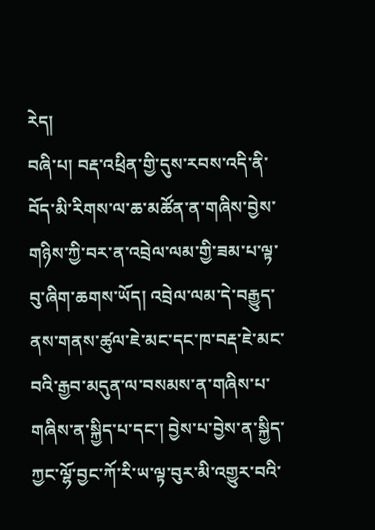རེད།
བཞི་པ། བརྡ་འཕྲིན་གྱི་དུས་རབས་འདི་ནི་བོད་མི་རིགས་ལ་ཆ་མཚོན་ན་གཞིས་བྱེས་གཉིས་ཀྱི་བར་ན་འབྲེལ་ལམ་གྱི་ཟམ་པ་ལྟ་བུ་ཞིག་ཆགས་ཡོད། འབྲེལ་ལམ་དེ་བརྒྱུད་ནས་གནས་ཚུལ་ཇེ་མང་དང་ཁ་བརྡ་ཇེ་མང་བའི་རྒྱབ་མདུན་ལ་བསམས་ན་གཞིས་པ་གཞིས་ན་སྐྱིད་པ་དང་། བྱེས་པ་བྱེས་ན་སྐྱིད་ཀྱང་ལྷོ་བྱང་ཀོ་རི་ཡ་ལྟ་བུར་མི་འགྱུར་བའི་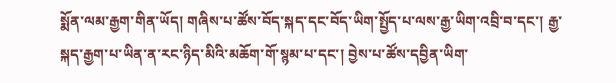སྨོན་ལམ་རྒྱག་གིན་ཡོད། གཞིས་པ་ཚོས་བོད་སྐད་དང་བོད་ཡིག་སྤྱོད་པ་ལས་རྒྱ་ཡིག་འབྲི་བ་དང་། རྒྱ་སྐད་རྒྱག་པ་ཡིན་ན་རང་ཉིད་མིའི་མཆོག་གོ་སྙམ་པ་དང་། བྱེས་པ་ཚོས་དབྱིན་ཡིག་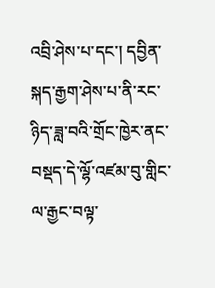འབྲི་ཤེས་པ་དང་། དབྱིན་སྐད་རྒྱག་ཤེས་པ་ནི་རང་ཉིད་ཟླ་བའི་གྲོང་ཁྱེར་ནང་བསྡད་དེ་ལྷོ་འཛམ་བུ་གླིང་ལ་རྒྱང་བལྟ་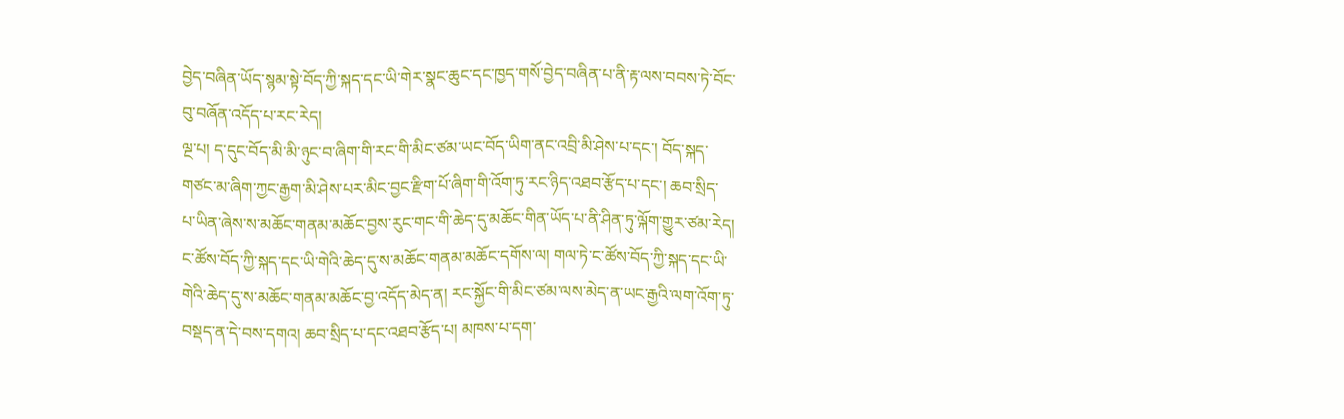བྱེད་བཞིན་ཡོད་སྙམ་སྟེ་བོད་ཀྱི་སྐད་དང་ཡི་གེར་སྣང་ཆུང་དང་ཁྱད་གསོ་བྱེད་བཞིན་པ་ནི་རྟ་ལས་བབས་ཏེ་བོང་བུ་བཞོན་འདོད་པ་རང་རེད།
ལྔ་པ། ད་དུང་བོད་མི་མི་ཉུང་བ་ཞིག་གི་རང་གི་མིང་ཙམ་ཡང་བོད་ཡིག་ནང་འབྲི་མི་ཤེས་པ་དང་། བོད་སྐད་གཙང་མ་ཞིག་ཀྱང་རྒྱག་མི་ཤེས་པར་མིང་བྱང་རྫིག་པོ་ཞིག་གི་འོག་ཏུ་རང་ཉིད་འཐབ་རྩོད་པ་དང་། ཆབ་སྲིད་པ་ཡིན་ཞེས་ས་མཆོང་གནམ་མཆོང་བྱས་རུང་གང་གི་ཆེད་དུ་མཆོང་གིན་ཡོད་པ་ནི་ཤིན་ཏུ་ལྐོག་གྱུར་ཙམ་རེད། ང་ཚོས་བོད་ཀྱི་སྐད་དང་ཡི་གེའི་ཆེད་དུ་ས་མཆོང་གནམ་མཆོང་དགོས་ལ། གལ་ཏེ་ང་ཚོས་བོད་ཀྱི་སྐད་དང་ཡི་གེའི་ཆེད་དུ་ས་མཆོང་གནམ་མཆོང་བྱ་འདོད་མེད་ན། རང་སྐྱོང་གི་མིང་ཙམ་ལས་མེད་ན་ཡང་རྒྱའི་ལག་འོག་ཏུ་བསྡད་ན་དེ་བས་དགའ། ཆབ་སྲིད་པ་དང་འཐབ་རྩོད་པ། མཁས་པ་དག་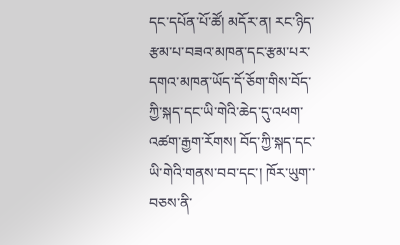དང་དཔོན་པོ་ཚོ། མདོར་ན། རང་ཉིད་རྩམ་པ་བཟའ་མཁན་དང་རྩམ་པར་དགའ་མཁན་ཡོད་དོ་ཅོག་གིས་བོད་ཀྱི་སྐད་དང་ཡི་གེའི་ཆེད་དུ་འཕག་འཚག་རྒྱག་རོགས། བོད་ཀྱི་སྐད་དང་ཡི་གེའི་གནས་བབ་དང་། ཁོར་ཡུག་་བཅས་ནི་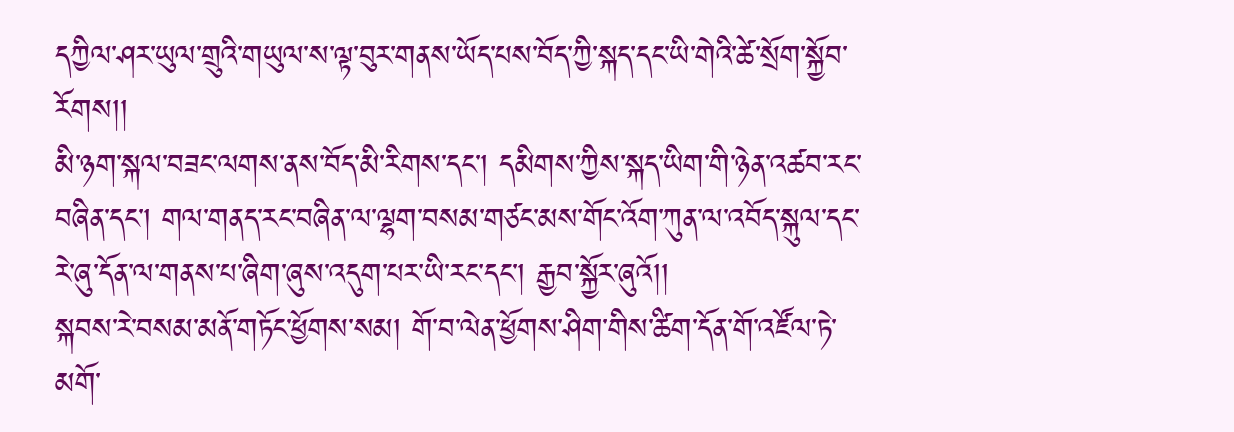དཀྱིལ་ཤར་ཡུལ་གྲུའི་གཡུལ་ས་ལྟ་བུར་གནས་ཡོད་པས་བོད་ཀྱི་སྐད་དང་ཡི་གེའི་ཚེ་སྲོག་སྐྱོབ་རོགས།།
མི་ཉག་སྐལ་བཟང་ལགས་ནས་བོད་མི་རིགས་དང་། དམིགས་ཀྱིས་སྐད་ཡིག་གི་ཉེན་འཚབ་རང་བཞིན་དང་། གལ་གནད་རང་བཞིན་ལ་ལྷག་བསམ་གཙང་མས་གོང་འོག་ཀུན་ལ་འབོད་སྐུལ་དང་རེ་ཞུ་དོན་ལ་གནས་པ་ཞིག་ཞུས་འདུག་པར་ཡི་རང་དང་། རྒྱབ་སྐྱོར་ཞུའོ།།
སྐབས་རེ་བསམ་མནོ་གཏོང་ཕྱོགས་སམ། གོ་བ་ལེན་ཕྱོགས་ཤིག་གིས་ཚིག་དོན་གོ་འཛོལ་ཏེ་མགོ་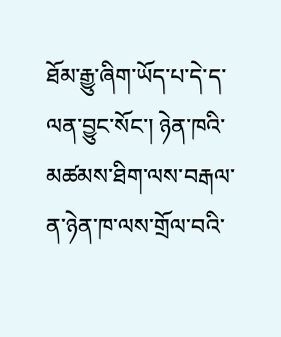ཐོམ་རྒྱུ་ཞིག་ཡོད་པ་དེ་ད་ལན་བྱུང་སོང་། ཉེན་ཁའི་མཚམས་ཐིག་ལས་བརྒལ་ན་ཉེན་ཁ་ལས་གྲོལ་བའི་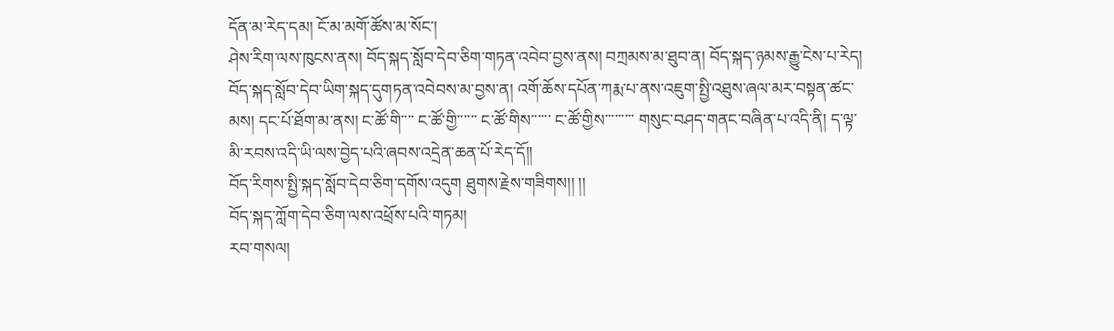དོན་མ་རེད་དམ། ངོ་མ་མགོ་ཚོས་མ་སོང་།
ཤེས་རིག་ལས་ཁུངས་ནས། བོད་སྐད་སློབ་དེབ་ཅིག་གཏན་འབེབ་བྱས་ནས། བཀྲམས་མ་ཐུབ་ན། བོད་སྐད་ཉམས་རྒྱུ་ངེས་པ་རེད།
བོད་སྐད་སློབ་དེབ་ཡིག་སྐད་དུགཏན་འབེབས་མ་བྱས་ན། འགོ་ཆོས་དཔོན་ཀརྨ་པ་ནས་འཇུག་སྤྱི་འཐུས་ཞལ་མར་བསྟན་ཚང་མས། དང་པོ་ཐོག་མ་ནས། ང་ཚོ་གི་་་་ ང་ཚོ་གྱི་་་་་་ ང་ཚོ་གིས་་་་་་ ང་ཚོ་གྱིས་་་་་་་་་ གསུང་བཤད་གནང་བཞིན་པ་འདི་ནི། ད་ལྟ་མི་རབས་འདི་ཡི་ལས་བྱེད་པའི་ཞབས་འདྲེན་ཆན་པོ་རེད་དོ།།
བོད་རིགས་སྤྱི་སྐད་སློབ་དེབ་ཅིག་དགོས་འདུག ཐུགས་རྗེས་གཟིགས།། །།
བོད་སྐད་ཀློག་དེབ་ཅིག་ལས་འཕྲོས་པའི་གཏམ།
རབ་གསལ།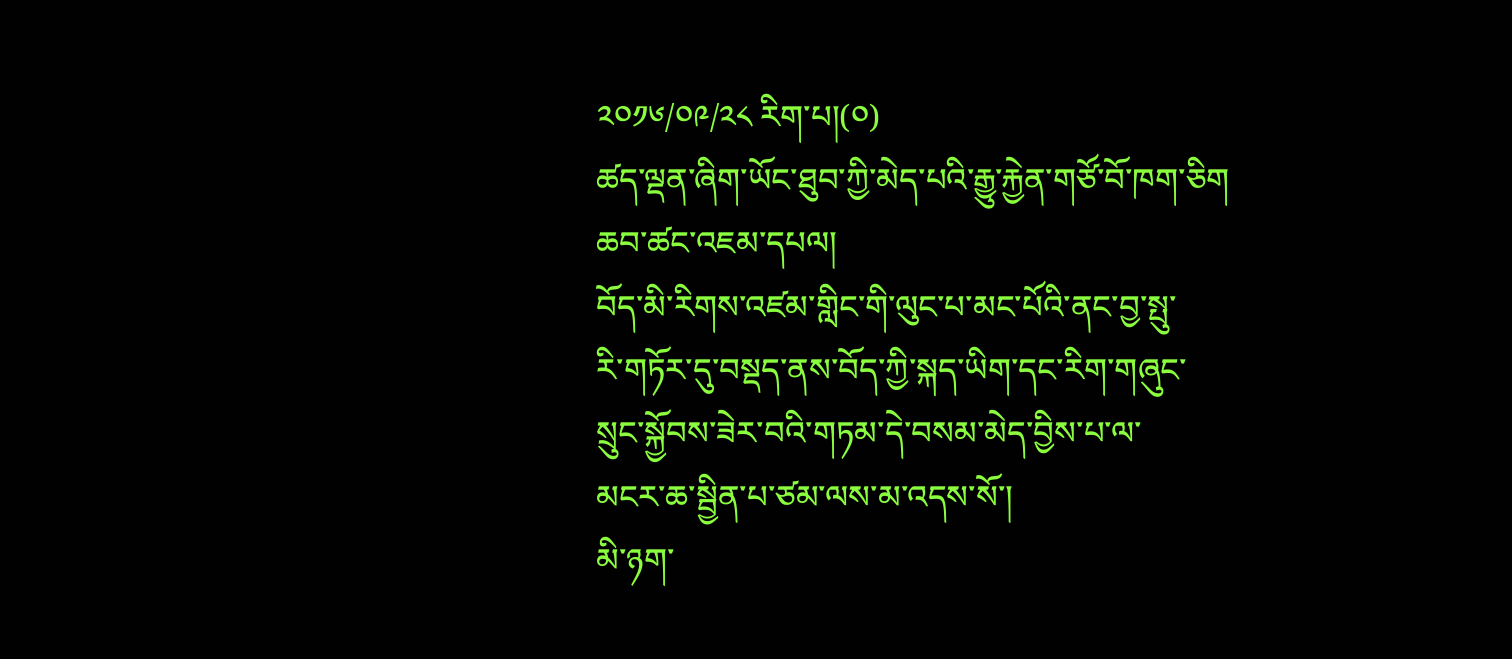༢༠༡༦/༠༩/༢༨ རིག་པ།(༠)
ཚད་ལྡན་ཞིག་ཡོང་ཐུབ་ཀྱི་མེད་པའི་རྒྱུ་རྐྱེན་གཙོ་བོ་ཁག་ཅིག
ཆབ་ཚང་འཇམ་དཔལ།
བོད་མི་རིགས་འཛམ་གླིང་གི་ལུང་པ་མང་པོའི་ནང་བྱ་སྤུ་
རི་གཏོར་དུ་བསྡད་ནས་བོད་ཀྱི་སྐད་ཡིག་དང་རིག་གཞུང་
སྲུང་སྐྱོབས་ཟེར་བའི་གཏམ་དེ་བསམ་མེད་བྱིས་པ་ལ་
མངར་ཆ་སྦྱིན་པ་ཙམ་ལས་མ་འདས་སོ་།
མི་ཉག་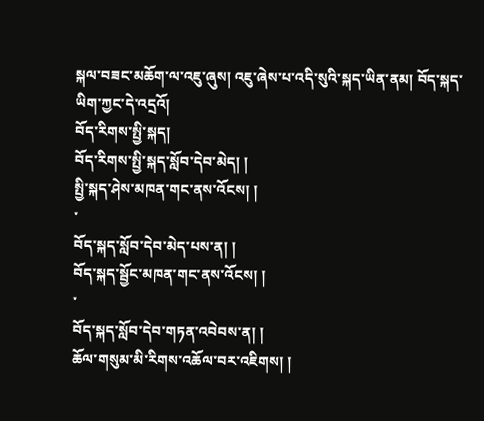སྐལ་བཟང་མཆོག་ལ་འཇུ་ཞུས། འཇུ་ཞེས་པ་འདི་སུའི་སྐད་ཡིན་ནམ། བོད་སྐད་ཡིག་ཀྱང་དེ་འདྲའོ།
བོད་རིགས་སྤྱི་སྐད།
བོད་རིགས་སྤྱི་སྐད་སློབ་དེབ་མེད། །
སྤྱི་སྐད་ཤེས་མཁན་གང་ནས་འོངས། །
་
བོད་སྐད་སློབ་དེབ་མེད་པས་ན། །
བོད་སྐད་སྦྱོང་མཁན་གང་ནས་འོངས། །
་
བོད་སྐད་སློབ་དེབ་གཏན་འབེབས་ན། །
ཆོལ་གསུམ་མི་རིགས་འཆོལ་བར་འཇིགས། །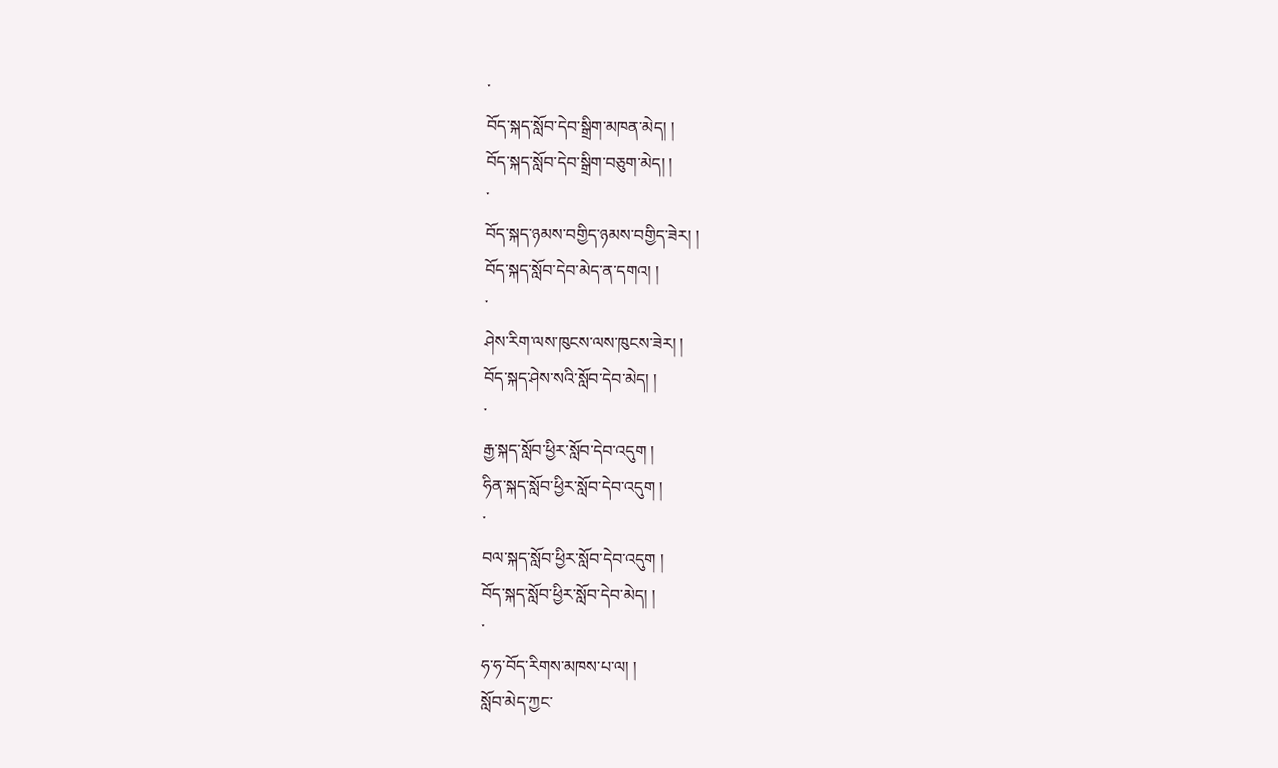་
བོད་སྐད་སློབ་དེབ་སྒྲིག་མཁན་མེད། །
བོད་སྐད་སློབ་དེབ་སྒྲིག་བཅུག་མེད། །
་
བོད་སྐད་ཉམས་བགྱིད་ཉམས་བགྱིད་ཟེར། །
བོད་སྐད་སློབ་དེབ་མེད་ན་དགའ། །
་
ཤེས་རིག་ལས་ཁུངས་ལས་ཁུངས་ཟེར། །
བོད་སྐད་ཤེས་སའི་སློབ་དེབ་མེད། །
་
རྒྱ་སྐད་སློབ་ཕྱིར་སློབ་དེབ་འདུག །
ཧིན་སྐད་སློབ་ཕྱིར་སློབ་དེབ་འདུག །
་
བལ་སྐད་སློབ་ཕྱིར་སློབ་དེབ་འདུག །
བོད་སྐད་སློབ་ཕྱིར་སློབ་དེབ་མེད། །
་
ཧ་ཧ་བོད་རིགས་མཁས་པ་ལ། །
སློབ་མེད་ཀྱང་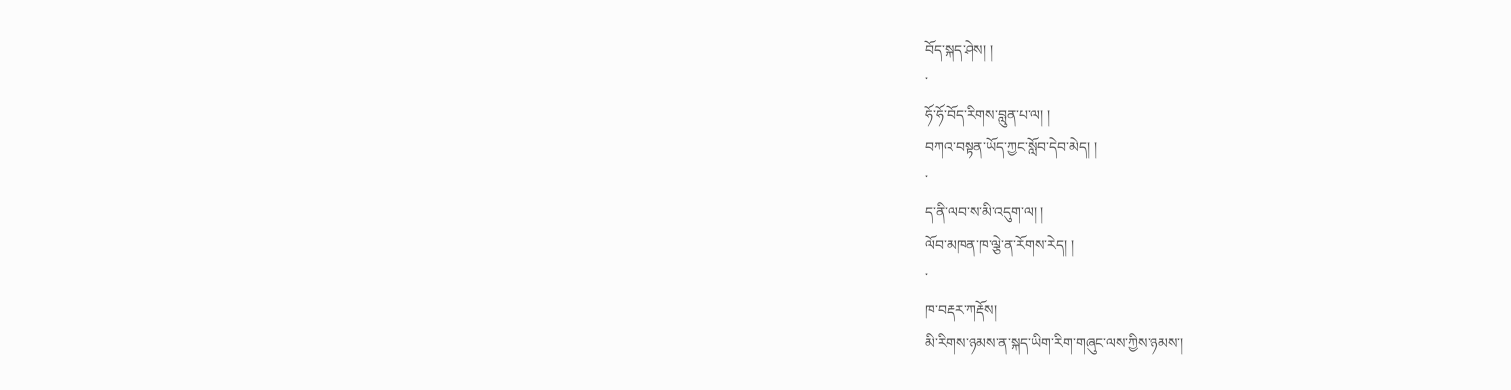བོད་སྐད་ཤེས། །
་
ཧོ་ཧོ་བོད་རིགས་བླུན་པ་ལ། །
བཀའ་བསྟན་ཡོད་ཀྱང་སློབ་དེབ་མེད། །
་
ད་ནི་ལབ་ས་མི་འདུག་ལ། །
ལོབ་མཁན་ཁ་ལྕེ་ན་རོགས་རེད། །
་
ཁ་བརྡར་ཀརྡོས།
མི་རིགས་ཉམས་ན་སྐད་ཡིག་རིག་གཞུང་ལས་ཀྱིས་ཉམས་།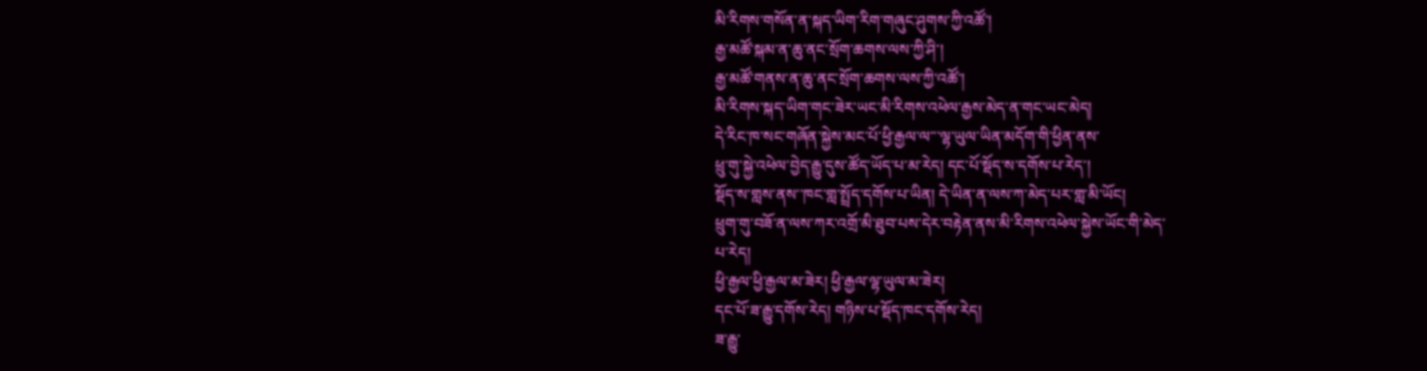མི་རིགས་གསོན་ན་སྐད་ཡིག་རིག་གཞུང་ཤུགས་ཀྱི་འཚོ་།
རྒྱ་མཚོ་སྐམ་ན་ཆུ་ནང་སྲོག་ཆགས་ལས་ཀྱི་ཤི་།
རྒྱ་མཚོ་གནས་ན་ཆུ་ནང་སྲོག་ཆགས་ལས་ཀྱི་འཚོ་།
མི་རིགས་སྐད་ཡིག་གང་ཟེར་ཡང་མི་རིགས་འཕེལ་རྒྱས་མེད་ན་གང་ཡང་མེད།
དེ་རིང་ཁ་སང་གཞོན་སྐྱེས་མང་པོ་ཕྱི་རྒྱལ་ལ་་་ལྷ་ཡུལ་ཡིན་མདོག་གི་ཕྱིན་ནས་
ཕྲུ་གུ་སྐྱེ་འཕེལ་བྱེད་རྒྱུ་དུས་ཚོད་ཡོད་པ་མ་རེད། དང་པོ་སྡོད་ས་དགོས་པ་རེད་།
སྡོད་ས་གླས་ནས་་ཁང་གླ་སྤྲོད་དགོས་པ་ཡིན། དེ་ཡིན་ན་ལས་ཀ་མེད་པར་གླ་མི་ཡོང།
ཕྲུག་གུ་བཟོ་ན་ལས་ཀར་འགྲོ་མི་ཐུབ་པས་དེར་བརྟེན་ནས་མི་རིགས་འཕེལ་སྐྱེས་ཡོང་གི་མེད་
པ་རེད།
ཕྱི་རྒྱལ་ཕྱི་རྒྱལ་མ་ཟེར། ཕྱི་རྒྱལ་ལྷ་ཡུལ་མ་ཟེར།
དང་པོ་ཟ་རྒྱུ་དགོས་རེད། གཉིས་པ་སྡོད་ཁང་དགོས་རེད།
ཟ་རྒྱུ་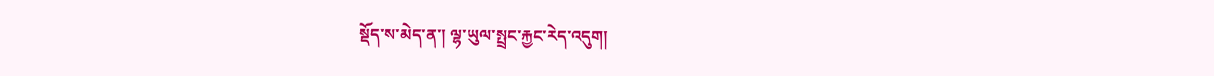སྡོད་ས་མེད་ན་། ལྷ་ཡུལ་སྤྲང་རྐྱང་རེད་འདུག།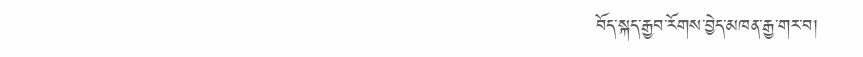བོད་སྐད་རྒྱབ་རོགས་བྱེད་མཁན་རྒྱ་གར་བ།